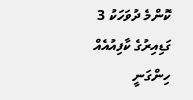ކޮންމެ ދުވަހަކު 3 ގަޑިއިރުގެ ކާފިއުއެއް ހިންގަނީ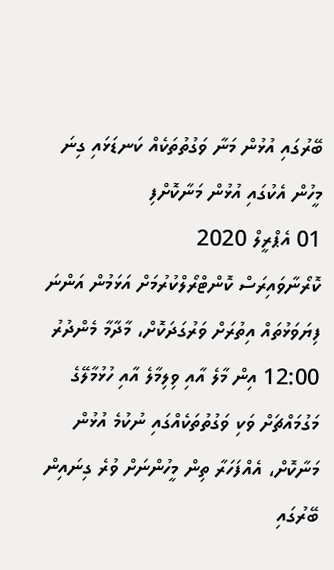ބޭރުގައި އުޅުން މަނާ ވަގުތުތަކެއް ކަނޑަޅައި ގިނަ މީހުން އެކުގައި އުޅުން މަނާކޮށްފި
01 އެޕްރީލް 2020
ކޮރޯނާވައިރަސް ކޮންޓްރޯލްކުރުމަށް އަޅަމުން އަންނަ ފިޔަވަޅުތައް އިތުރަށް ވަރުގަދަކޮށް، މާދާމާ މެންދުރު 12:00 އިން މާލެ އާއި ވިލިމާލެ އާއި ހުޅުމާލޭގެ މަގުމައްޗަށް ވަކި ވަގުތުތަކެއްގައި ނުކުމެ އުޅުން މަނާކޮށް، އެއްފަހަރާ ތިން މީހުންނަށް ވުރެ ގިނައިން ބޭރުގައި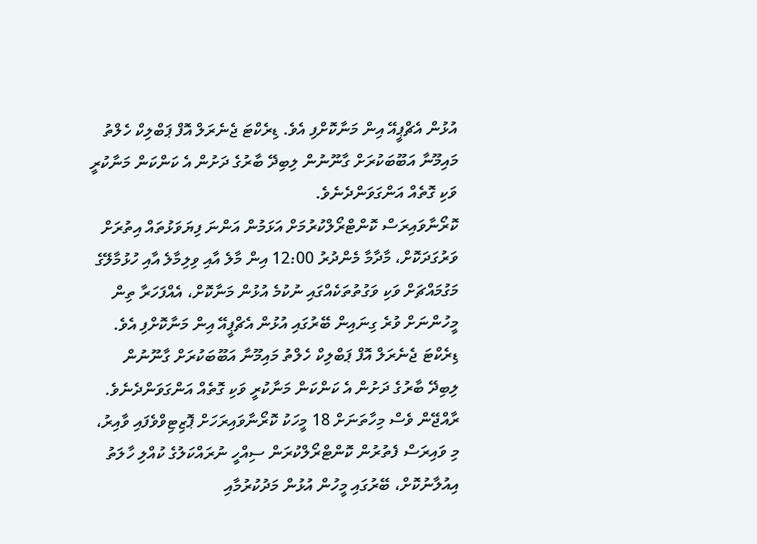އުޅުން އެޗްޕީއޭ އިން މަނާކޮށްފި އެވެ. ޑިރެކްޓަ ޖެނެރަލް އޮފް ޕަބްލިކް ހެލްތު މައިމޫނާ އަބޫބަކުރަށް ގާނޫނުން ލިބިދޭ ބާރުގެ ދަށުން އެ ކަންކަން މަނާކުރީ ވަކި ގޮތެއް އަންގަވަންދެނެވެ.
ކޮރޯނާވައިރަސް ކޮންޓްރޯލްކުރުމަށް އަޅަމުން އަންނަ ފިޔަވަޅުތައް އިތުރަށް ވަރުގަދަކޮށް، މާދާމާ މެންދުރު 12:00 އިން މާލެ އާއި ވިލިމާލެ އާއި ހުޅުމާލޭގެ މަގުމައްޗަށް ވަކި ވަގުތުތަކެއްގައި ނުކުމެ އުޅުން މަނާކޮށް، އެއްފަހަރާ ތިން މީހުންނަށް ވުރެ ގިނައިން ބޭރުގައި އުޅުން އެޗްޕީއޭ އިން މަނާކޮށްފި އެވެ. ޑިރެކްޓަ ޖެނެރަލް އޮފް ޕަބްލިކް ހެލްތު މައިމޫނާ އަބޫބަކުރަށް ގާނޫނުން ލިބިދޭ ބާރުގެ ދަށުން އެ ކަންކަން މަނާކުރީ ވަކި ގޮތެއް އަންގަވަންދެނެވެ.
ރާއްޖޭން ވެސް މިހާތަނަށް 18 މީހަކު ކޮރޯނާވައިރަހަށް ޕޮޒިޓިވްވެފައި ވާއިރު، މި ވައިރަސް ފެތުރުން ކޮންޓްރޯލްކުރަން ސިއްހީ ނުރައްކަލުގެ ކުއްލި ހާލަތު އިއުލާނުކޮށް، ބޭރުގައި މީހުން އުޅުން މަދުކުރުމާއި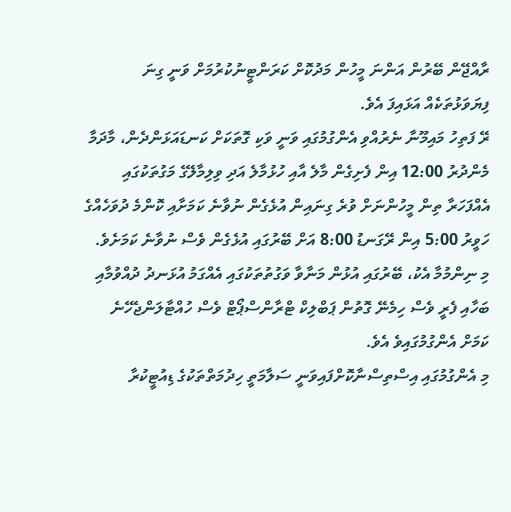ރާއްޖޭން ބޭރުން އަންނަ މީހުން މަދުކޮށް ކަރަންޓީނުކުރުމަށް ވަނީ ގިނަ ފިޔަވަޅުތަކެއް އަޅައިފަ އެވެ.
ރޭ ފަތިހު މައިމޫނާ ނެރުއްވި އެންގުމުގައި ވަނީ ވަކި ގޮތަކަށް ކަނޑައަޅަންދެން، މާދަމާ މެންދުރު 12:00 އިން ފެށިގެން މާލެ އާއި ހުޅުމާލެ އަދި ވިލިމާލޭގެ މަގުތަކުގައި އެއްފަހަރާ ތިން މީހުންނަށް ވުރެ ގިނައިން އުޅެގެން ނުވާނެ ކަމަށާއި ކޮންމެ ދުވަހެއްގެ ހަވީރު 5:00 އިން ރޭގަނޑު 8:00 އަށް ބޭރުގައި އުޅެގެން ވެސް ނުވާނެ ކަމަށެވެ.
މި ނިންމުމާ އެކު، ބޭރުގައި އުޅުން މަނާވާ ވަގުތުތަކުގައި އެއްގަމު އުޅަނދު ދުއްވުމާއި ބަހާއި ފެރީ ވެސް ހިމެނޭ ގޮތުން ޕަބްލިކް ޓްރާންސްޕޯޓް ވެސް ހުއްޓާލަންޖެހޭނެ ކަމަށް އެންގުމުގައިވެ އެވެ.
މި އެންގުމުގައި އިސްތިސްނާކޮށްފައިވަނީ ސަލާމަތީ ހިދުމަތްތަކުގެ ޑިއުޓީކުރާ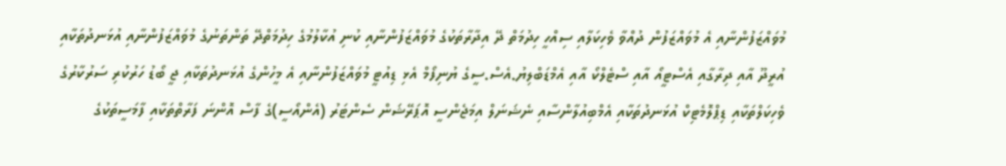މުވައްޒަފުންނާއި އެ މުވައްޒަފުން ދުއްވާ ވެހިކަލާއި ސިއްހީ ހިދުމަތް ދޭ އިދާރާތަކުގެ މުވައްޒަފުންނާއި ކުނި އުކާލުމުގެ ހިދުމަތްދޭ ތަންތަނުގެ މުވައްޒަފުންނާއި އުޅަނދުތަކާއި އުރީދޫ އާއި ދިރާގާއި އެސްޓީއޯ އާއި ސްޓެލްކޯ އާއި އެމްޑަބްލިޔު.އެސް.ސީގެ ޔުނިފޯމް އެޅި ޑިއުޓީ މުވައްޒަފުންނާއި އެ މީހުންގެ އުޅަނދުތަކާއި ޖީ ބޯޑު ހަރުކުރި ސަރުކާރުގެ ވެހިކަލްތަކާއި ޑިޕްލޮމެޓިކް އުޅަނދުތަކާއި އެމްބިއުލާންސާއި ނެޝަނަލް އިމަޖެންސީ އޮޕަރޭޝަން ސެންޓަރު (އެންއޯސީ)ގެ ފާސް އޮންނަ ފަރާތްތަކާއި ފާމަސީތަކުގެ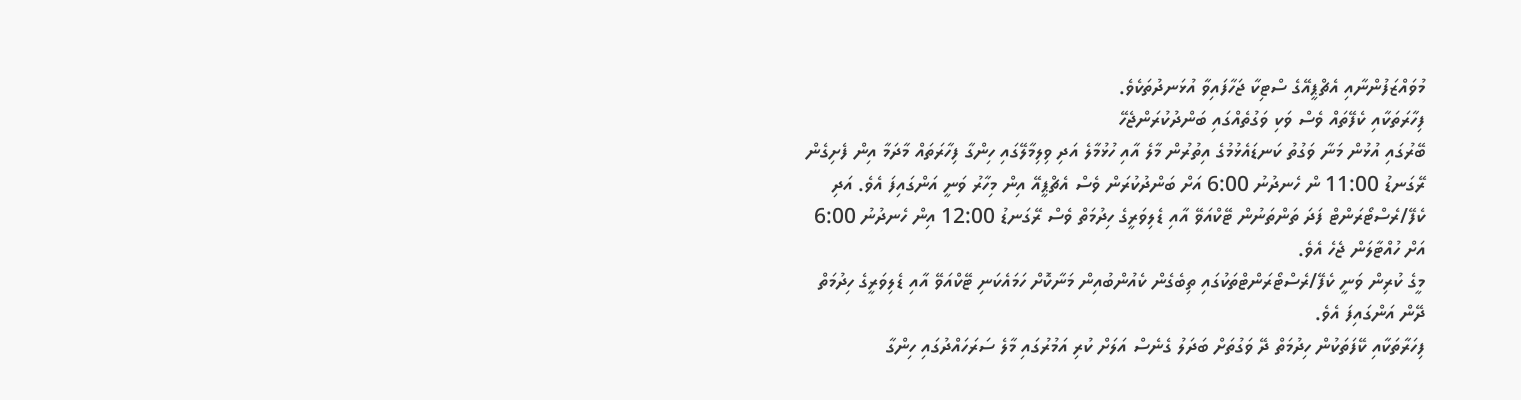މުވައްޒަފުންނާއި އެޗްޕީއޭގެ ސްޓިކާ ޖަހާފައިވާ އުޅަނދުތަކެވެ.
ފިހާރަތަކާއި ކެފޭތައް ވެސް ވަކި ވަގުތެއްގައި ބަންދުކުރަންޖެހޭ
ބޭރުގައި އުޅުން މަނާ ވަގުތު ކަނޑައެޅުމުގެ އިތުރުން މާލެ އާއި ހުޅުމާލެ އަދި ވިލިމާލޭގައި ހިންގާ ފިހާރަތައް މާދަމާ އިން ފެށިގެން ރޭގަނޑު 11:00 ން ހެނދުނު 6:00 އަށް ބަންދުކުރަން ވެސް އެޗްޕީއޭ އިން މިހާރު ވަނީ އަންގައިފަ އެވެ. އަދި ކެފޭ/ރެސްޓޯރަންޓް ފަދަ ތަންތަނުން ޓޭކްއަވޭ އާއި ޑެލިވަރީގެ ހިދުމަތް ވެސް ރޭގަނޑު 12:00 އިން ހެނދުނު 6:00 އަށް ހުއްޓާލަން ޖެހެ އެވެ.
މީގެ ކުރިން ވަނީ ކެފޭ/ރެސްޓޯރަންޓްތަކުގައި ތިބެގެން ކެއުންބުއިން މަނާކޮށް ހަމައެކަނި ޓޭކްއަވޭ އާއި ޑެލިވަރީގެ ހިދުމަތް ދޭން އަންގައިފަ އެވެ.
ފިހަރާތަކާއި ކޭފަތަކުން ހިދުމަތް ދޭ ވަގުތަށް ބަދަލު ގެނެސް އަލަށް ކުރި އަމުރުގައި މާލެ ސަރަހައްދުގައި ހިންގާ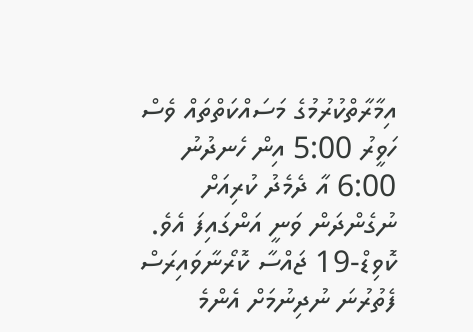އިމާރާތްކުރުމުގެ މަސައްކަތްތައް ވެސް ހަވީރު 5:00 އިން ހެނދުނު 6:00 އާ ދެމެދު ކުރިއަށް ނުގެންދަން ވަނީ އަންގައިފަ އެވެ.
ކޮވިޑް-19 ޖައްސާ ކޮރޯނާވައިރަސް ފެތުރުނަ ނުދިނުމަށް އެންމެ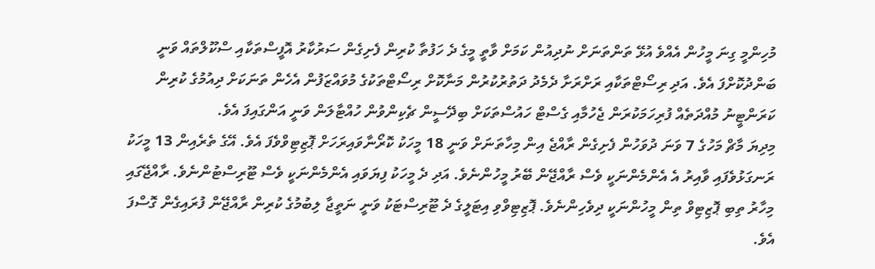މުހިންމީ ގިނަ މީހުން އެއްވެ އުޅޭ ތަންތަނަށް ނުދިއުން ކަމަށް ވާތީ މީގެ ދެ ހަފުތާ ކުރިން ފެށިގެން ސަރުކާރު އޮފީސްތަކާއި ސްކޫލްތައް ވަނީ ބަންދުކޮށްފަ އެވެ. އަދި ރިސޯޓްތަކާއި ރަށްރަށާ ދެމެދު ދަތުރުކުރުން މަނާކޮށް ރިސޯޓްތަކުގެ މުވައްޒަފުން އެހެން ތަނަކަށް ދިއުމުގެ ކުރިން ކަރަންޓީނު މުއްދަތެއް ފުރިހަމަކުރަން ޖެހުމާއި ގެސްޓް ހައުސްތަކަށް ބިދޭސީން ޗެކިންވުން ހުއްޓާލަން ވަނީ އަންގައިފަ އެވެ.
މިދިޔަ މާޗް މަހުގެ 7 ވަނަ ދުވަހުން ފެށިގެން ރާއްޖެ އިން މިހާތަނަށް ވަނީ 18 މީހަކު ކޮރޯނާވައިރަހަށް ޕޮޒިޓިވްވެފަ އެވެ. އޭގެ ތެރެއިން 13 މީހަކު ރަނގަޅުވެފައި ވާއިރު އެ އެންމެންނަކީ ވެސް ރާއްޖޭން ބޭރު މީހުންނެވެ. އަދި ދެ މީހަކު ފިޔަވައި އެންމެންނަކީ ވެސް ޓޫރިސްޓުންނެވެ. ރާއްޖޭގައި މިހާރު ތިބި ޕޮޒިޓިވް ތިން މީހުންނަކީ ދިވެހިންނެވެ. ޕޮޒިޓިވްވި އިޓަލީގެ ދެ ޓޫރިސްޓަކު ވަނީ ނަތީޖާ ލިބުމުގެ ކުރިން ރާއްޖޭން ފުރައިގެން ގޮސްފަ އެވެ.